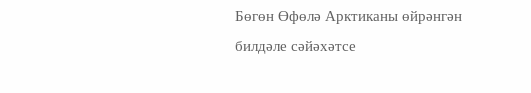Бөгөн Өфөлә Арктиканы өйрәнгән билдәле сәйәхәтсе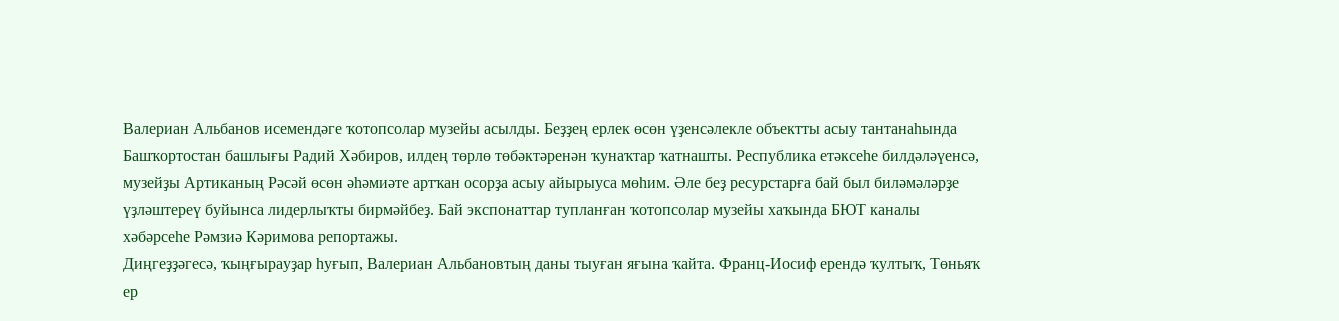Валериан Альбанов исемендәге ҡотопсолар музейы асылды. Беҙҙең ерлек өсөн үҙенсәлекле объектты асыу тантанаһында Башҡортостан башлығы Радий Хәбиров, илдең төрлө төбәктәренән ҡунаҡтар ҡатнашты. Республика етәксеһе билдәләүенсә, музейҙы Артиканың Рәсәй өсөн әһәмиәте артҡан осорҙа асыу айырыуса мөһим. Әле беҙ ресурстарға бай был биләмәләрҙе үҙләштереү буйынса лидерлыҡты бирмәйбеҙ. Бай экспонаттар тупланған ҡотопсолар музейы хаҡында БЮТ каналы хәбәрсеһе Рәмзиә Кәримова репортажы.
Диңгеҙҙәгесә, ҡыңғырауҙар һуғып, Валериан Альбановтың даны тыуған яғына ҡайта. Франц-Иосиф ерендә ҡултыҡ, Төньяҡ ер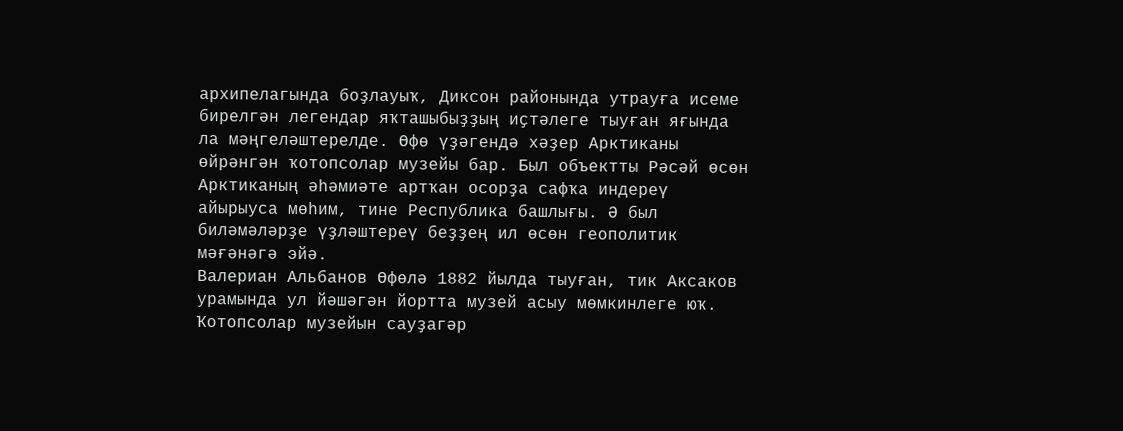архипелагында боҙлауыҡ, Диксон районында утрауға исеме бирелгән легендар яҡташыбыҙҙың иҫтәлеге тыуған яғында ла мәңгеләштерелде. Өфө үҙәгендә хәҙер Арктиканы өйрәнгән ҡотопсолар музейы бар. Был объектты Рәсәй өсөн Арктиканың әһәмиәте артҡан осорҙа сафҡа индереү айырыуса мөһим, тине Республика башлығы. Ә был биләмәләрҙе үҙләштереү беҙҙең ил өсөн геополитик мәғәнәгә эйә.
Валериан Альбанов Өфөлә 1882 йылда тыуған, тик Аксаков урамында ул йәшәгән йортта музей асыу мөмкинлеге юҡ. Ҡотопсолар музейын сауҙагәр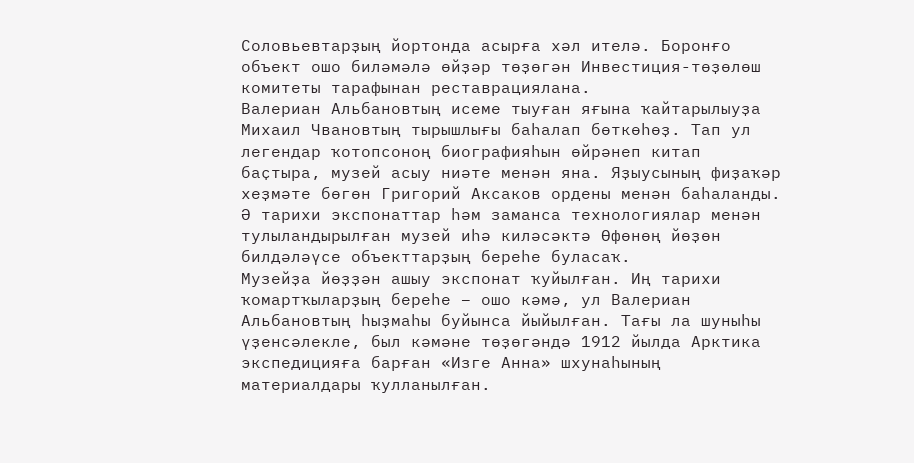Соловьевтарҙың йортонда асырға хәл ителә. Боронғо объект ошо биләмәлә өйҙәр төҙөгән Инвестиция-төҙөлөш комитеты тарафынан реставрациялана.
Валериан Альбановтың исеме тыуған яғына ҡайтарылыуҙа Михаил Чвановтың тырышлығы баһалап бөткөһөҙ. Тап ул легендар ҡотопсоноң биографияһын өйрәнеп китап баҫтыра, музей асыу ниәте менән яна. Яҙыусының фиҙаҡәр хеҙмәте бөгөн Григорий Аксаков ордены менән баһаланды. Ә тарихи экспонаттар һәм заманса технологиялар менән тулыландырылған музей иһә киләсәктә Өфөнөң йөҙөн билдәләүсе объекттарҙың береһе буласаҡ.
Музейҙа йөҙҙән ашыу экспонат ҡуйылған. Иң тарихи ҡомартҡыларҙың береһе – ошо кәмә, ул Валериан Альбановтың һыҙмаһы буйынса йыйылған. Тағы ла шуныһы үҙенсәлекле, был кәмәне төҙөгәндә 1912 йылда Арктика экспедицияға барған «Изге Анна» шхунаһының материалдары ҡулланылған.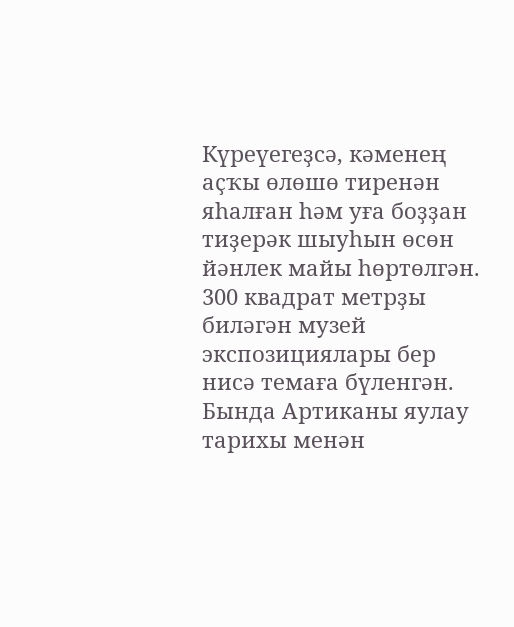Күреүегеҙсә, кәменең аҫҡы өлөшө тиренән яһалған һәм уға боҙҙан тиҙерәк шыуһын өсөн йәнлек майы һөртөлгән.
300 квадрат метрҙы биләгән музей экспозициялары бер нисә темаға бүленгән. Бында Артиканы яулау тарихы менән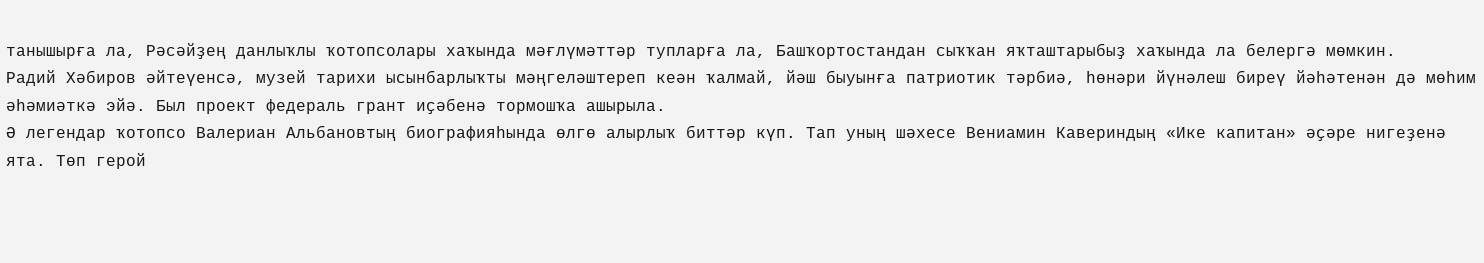танышырға ла, Рәсәйҙең данлыҡлы ҡотопсолары хаҡында мәғлүмәттәр тупларға ла, Башҡортостандан сыҡҡан яҡташтарыбыҙ хаҡында ла белергә мөмкин.
Радий Хәбиров әйтеүенсә, музей тарихи ысынбарлыҡты мәңгеләштереп кеән ҡалмай, йәш быуынға патриотик тәрбиә, һөнәри йүнәлеш биреү йәһәтенән дә мөһим әһәмиәткә эйә. Был проект федераль грант иҫәбенә тормошҡа ашырыла.
Ә легендар ҡотопсо Валериан Альбановтың биографияһында өлгө алырлыҡ биттәр күп. Тап уның шәхесе Вениамин Кавериндың «Ике капитан» әҫәре нигеҙенә ята. Төп герой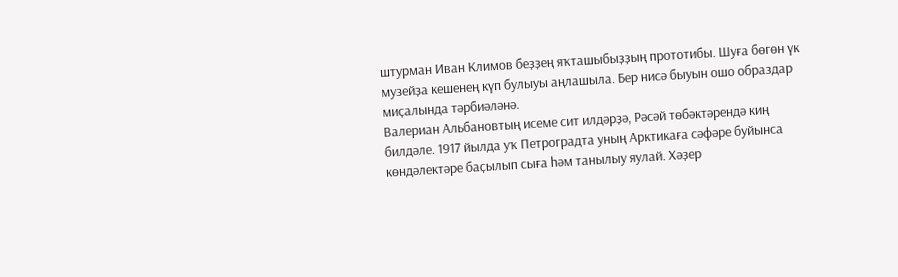штурман Иван Климов беҙҙең яҡташыбыҙҙың прототибы. Шуға бөгөн үк музейҙа кешенең күп булыуы аңлашыла. Бер нисә быуын ошо образдар миҫалында тәрбиәләнә.
Валериан Альбановтың исеме сит илдәрҙә, Рәсәй төбәктәрендә киң билдәле. 1917 йылда уҡ Петроградта уның Арктикаға сәфәре буйынса көндәлектәре баҫылып сыға һәм танылыу яулай. Хәҙер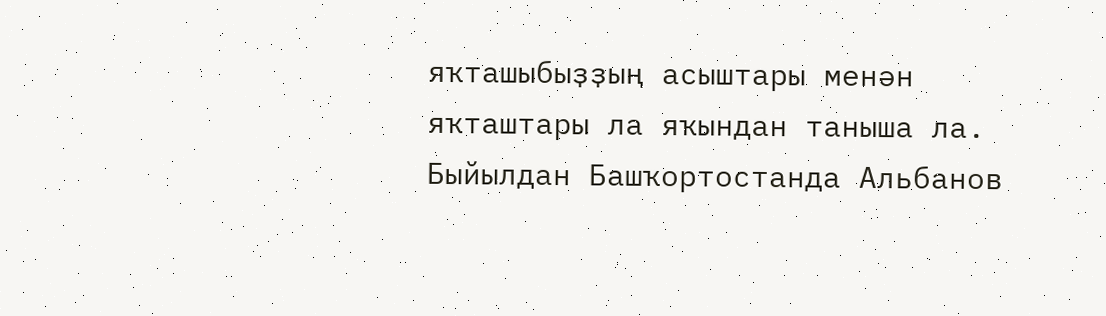яҡташыбыҙҙың асыштары менән яҡташтары ла яҡындан таныша ла. Быйылдан Башҡортостанда Альбанов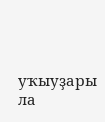уҡыуҙары ла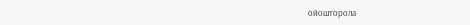ойошторола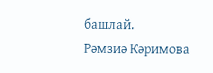башлай.
Рәмзиә Кәримова